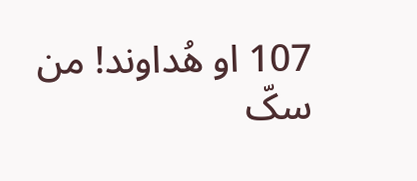107 او هُداوند! من سکّ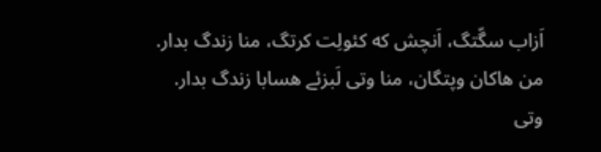اَزاب سگّتگ، اَنچش که کئولِت کرتگ، منا زندگ بدار.
من هاکان وپتگان، منا وتی لَبزئے هسابا زندگ بدار.
وتی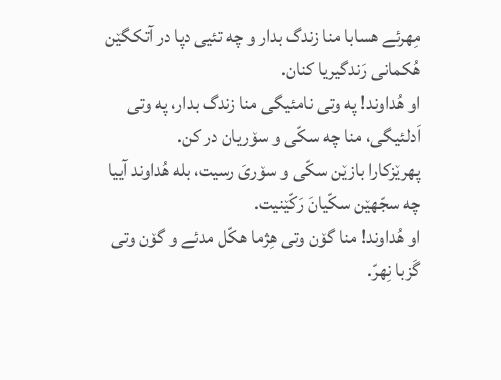مِهرئے هسابا منا زندگ بدار و چه تئیی دپا در آتکگێن هُکمانی رَندگیریا کنان.
او هُداوند! په وتی نامئیگی منا زندگ بدار، په وتی اَدلئیگی، منا چه سکّی و سۆریان در کن.
پهرێزکارا بازێن سکّی و سۆریَ رسیت، بله هُداوند آییا چه سجّهێن سکّیانَ رَکّێنیت.
او هُداوند! منا گۆن وتی هِژما هکّل مدئے و گۆن وتی گَزبا نِهرّ.